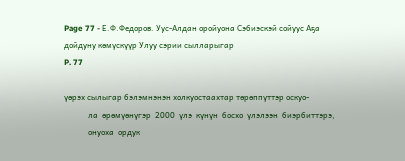Page 77 - Е.Ф.Федоров. Уус-Алдан оройуона Сэбиэскэй сойуус Аҕа дойдуну көмүскүүр Улуу сэрии сылларыгар
P. 77

үөрэх сылыгар бэлэмнэнэн холкуостаахтар төрөппүттэр оскуо-
            ла  өрөмүөнүгэр  2000  үлэ  күнүн  босхо  үлэлээн  биэрбиттэрэ,
            онуоха  ордук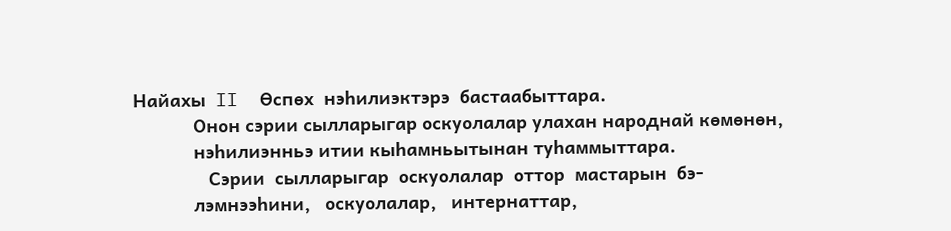Найахы  II  Өспөх  нэһилиэктэрэ  бастаабыттара.
            Онон сэрии сылларыгар оскуолалар улахан народнай көмөнөн,
            нэһилиэнньэ итии кыһамньытынан туһаммыттара.
               Сэрии  сылларыгар  оскуолалар  оттор  мастарын  бэ-
            лэмнээһини,   оскуолалар,   интернаттар,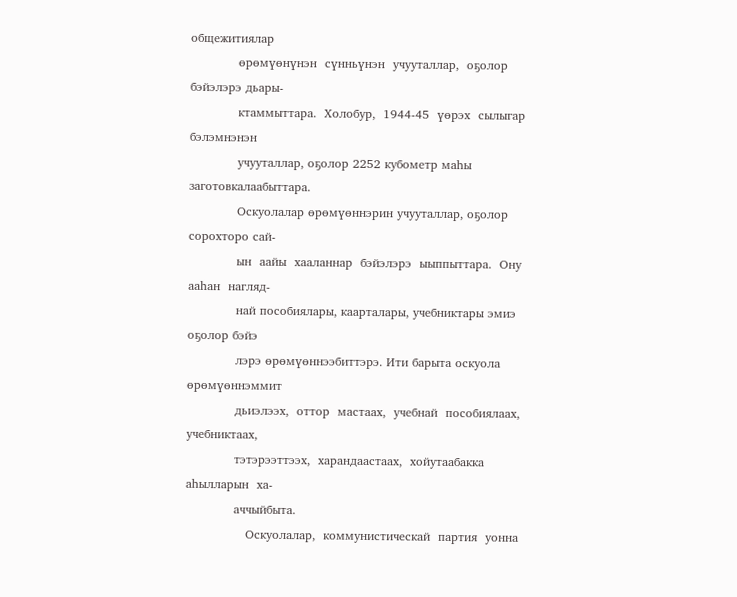общежитиялар
            өрөмүөнүнэн  сүнньүнэн  учууталлар,  оҕолор  бэйэлэрэ дьары-
            ктаммыттара.  Холобур,  1944-45  үөрэх  сылыгар  бэлэмнэнэн
            учууталлар, оҕолор 2252 кубометр маһы заготовкалаабыттара.
            Оскуолалар өрөмүөннэрин учууталлар, оҕолор сорохторо сай-
            ын  аайы  хааланнар  бэйэлэрэ  ыыппыттара.  Ону  ааһан  нагляд-
            най пособиялары, каарталары, учебниктары эмиэ оҕолор бэйэ
            лэрэ өрөмүөннээбиттэрэ. Ити барыта оскуола өрөмүөннэммит
            дьиэлээх,  оттор  мастаах,  учебнай  пособиялаах,  учебниктаах,
            тэтэрээттээх,  харандаастаах,  хойутаабакка  аһылларын  ха-
            аччыйбыта.
               Оскуолалар,  коммунистическай  партия  уонна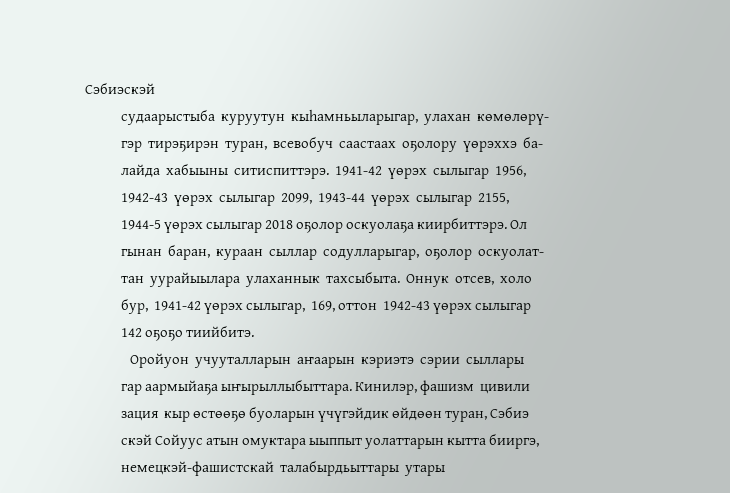Сэбиэскэй
            судаарыстыба  куруутун  кыһамньыларыгар,  улахан  көмөлөрү-
            гэр  тирэҕирэн  туран,  всевобуч  саастаах  оҕолору  үөрэххэ  ба-
            лайда  хабыыны  ситиспиттэрэ.  1941-42  үөрэх  сылыгар  1956,
            1942-43  үөрэх  сылыгар  2099,  1943-44  үөрэх  сылыгар  2155,
            1944-5 үөрэх сылыгар 2018 оҕолор оскуолаҕа киирбиттэрэ. Ол
            гынан  баран,  кураан  сыллар  содулларыгар,  оҕолор  оскуолат-
            тан  уурайыылара  улаханнык  тахсыбыта.  Оннук  отсев,  холо
            бур,  1941-42 үөрэх сылыгар,  169, оттон  1942-43 үөрэх сылыгар
            142 оҕоҕо тиийбитэ.
               Оройуон  учууталларын  аҥаарын  кэриэтэ  сэрии  сыллары
            гар аармыйаҕа ыҥырыллыбыттара. Кинилэр, фашизм  цивили
            зация  кыр өстөөҕө буоларын үчүгэйдик өйдөөн туран, Сэбиэ
            скэй Сойуус атын омуктара ыыппыт уолаттарын кытта бииргэ,
            немецкэй-фашистскай  талабырдьыттары  утары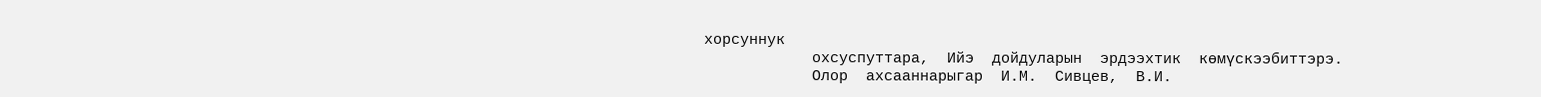хорсуннук
            охсуспуттара,  Ийэ  дойдуларын  эрдээхтик  көмүскээбиттэрэ.
            Олор  ахсааннарыгар  И.М.  Сивцев,  В.И.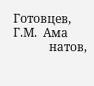Готовцев,  Г.М.  Ама
            натов,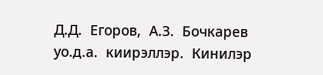Д.Д.  Егоров,  А.З.  Бочкарев уо.д.а.  киирэллэр.  Кинилэр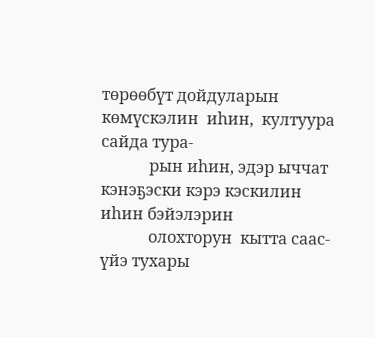төрөөбүт дойдуларын  көмүскэлин  иһин,  култуура сайда тура-
            рын иһин, эдэр ыччат кэнэҕэски кэрэ кэскилин иһин бэйэлэрин
            олохторун  кытта саас-үйэ тухары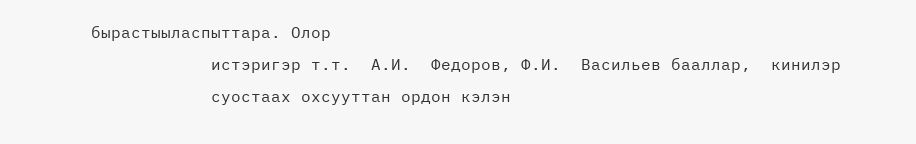бырастыыласпыттара. Олор
            истэригэр т.т.  А.И.  Федоров, Ф.И.  Васильев бааллар,  кинилэр
            суостаах охсууттан ордон кэлэн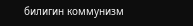билигин коммунизм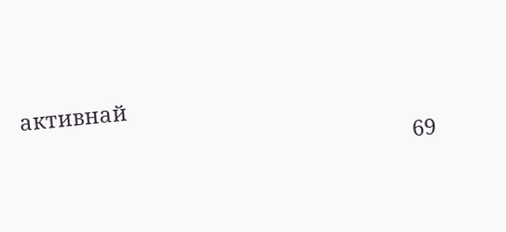активнай
                                                                 69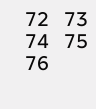72   73   74   75   76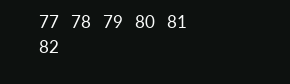77   78   79   80   81   82